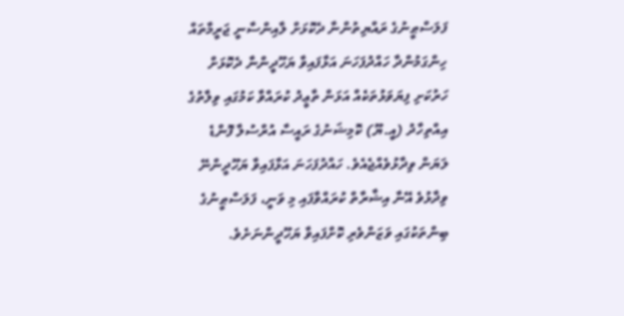ފަލަސްޠީނުގެ ރައްޔިތުންނާ ދެކޮޅަށް ލާއިންސާނީ ޖަރީމާތައް ހިންގަމުންދާ ހައްދުފަހަނަ އަޅާފައިވާ ޔަހޫދީންނާ ދެކޮޅަށް ހަރުކަށި ފިޔަވަޅުތަކެއް އަޅަން ތާޢީދު ކުރައްވާ ކަމުގައި ވިލާތުގެ އިއްތިހާދު (އީ.ޔޫ) ކޮމިޝަނުގެ ރައީސާ އުރްސުލާ ފޮންޑެ ލަޔަން ވިދާޅުވެއްޖެއެވެ. ހައްދުފަހަނަ އަޅާފައިވާ ޔަހޫދީންނޭ ވިދާޅުވެ އޭނާ އިޝާރާތް ކުރައްވާފައި މި ވަނީ، ފަލަސްޠީނުގެ ބިންތަކުގައި ވަޒަންވެރި ކޮށްފައިވާ ޔަހޫދީންނަށެވެ.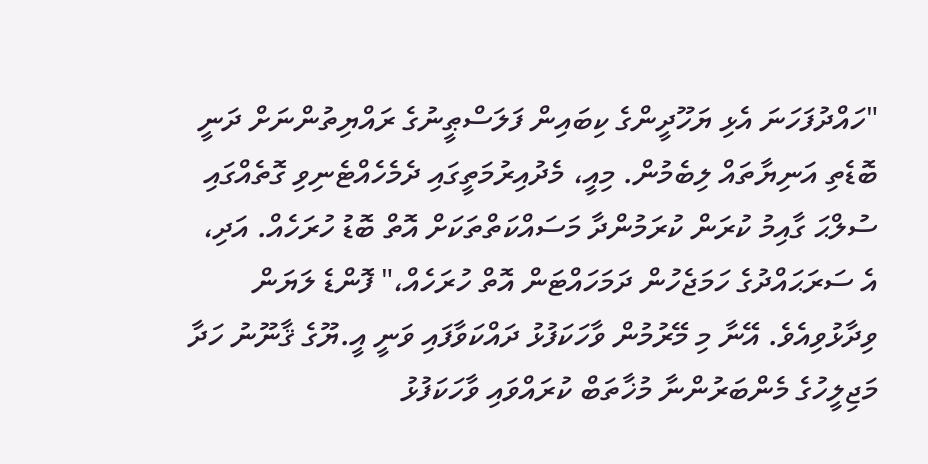"ހައްދުފަހަނަ އެޅި ޔަހޫދީންގެ ކިބައިން ފަލަސްޠީނުގެ ރައްޔިތުންނަށް ދަނީ ބޮޑެތި އަނިޔާތައް ލިބެމުން. މިއީ، މެދުއިރުމަތީގައި ދެމެހެއްޓެނިވި ގޮތެއްގައި ސުލްޙަ ގާއިމު ކުރަން ކުރަމުންދާ މަސައްކަތްތަކަށް އޮތް ބޮޑު ހުރަހެއް. އަދި، އެ ސަރަޙައްދުގެ ހަމަޖެހުން ދަމަހައްޓަން އޮތް ހުރަހެއް،" ފޮންޑެ ލަޔަން ވިދާޅުވިއެވެ. އޭނާ މި މޭރުމުން ވާހަކަފުޅު ދައްކަވާފައި ވަނީ އީ.ޔޫގެ ޤާނޫނު ހަދާ މަޖިލީހުގެ މެންބަރުންނާ މުޚާތަބް ކުރައްވައި ވާހަކަފުޅު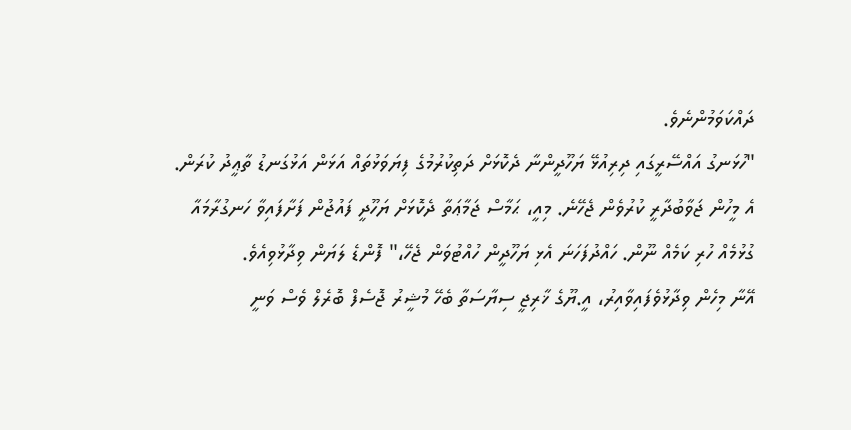ދައްކަވަމުންނެވެ.
"ހުޅަނގު އައްސޭރީގައި ދިރިއުޅޭ ޔަހޫދީންނާ ދެކޮޅަށް ދަތިކުރުމުގެ ފިޔަވަޅުތައް އަޅަން އަޅުގަނޑު ތާޢީދު ކުރަން. އެ މީހުން ޖަވާބުދާރީ ކުރުވެން ޖެހޭނެ. މިއީ، ޙަމާސް ޖަމާޢަތާ ދެކޮޅަށް ޔަހޫދީ ފައުޖުން ފަށާފައިވާ ހަނގުރާމައާ ގުޅުމެއް ހުރި ކަމެއް ނޫން. ހައްދުފަހަނަ އެޅި ޔަހޫދީން ހުއްޓުވަން ޖެހޭ،" ފޮންޑެ ލަޔަން ވިދާޅުވިއެވެ.
އޭނާ މިހެން ވިދާޅުވެފައިވާއިރު، އީ.ޔޫގެ ޚާރިޖީ ސިޔާސަތާ ބެހޭ މުޝީރު ޖޮސެފް ބޮރެލް ވެސް ވަނީ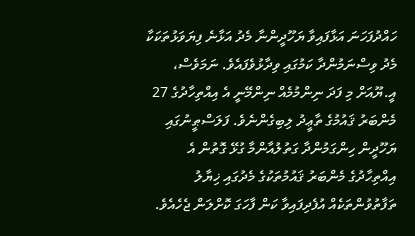ހައްދުފަހަނަ އަޅާފައިވާ ޔަހޫދީންނާ މެދު އަޅާނެ ފިޔަވަޅުތަކަކާ މެދު ވިސްނަމުންދާ ކަމުގައި ވިދާޅުވެފައެވެ. ނަމަވެސް، އީ.ޔޫއަށް މި ފަދަ ނިންމުމެއް ނިންމޭނީ އެ އިއްތިހާދުގެ 27 މެންބަރު ޤައުމުގެ ތާޢީދު ލިބިގެންނެވެ. ފަލަސްޠީނުގައި ޔަހޫދީން ހިންގަމުންދާ ގަތުލުއާންމާ ގުޅޭ ގޮތުން އެ އިއްތިހާދުގެ މެންބަރު ޤައުމުތަކުގެ މެދުގައި ޚިޔާލު ތަފާތުވުންތަކެއް އުފެދިފައިވާ ކަން ފާހަގަ ކޮށްލަން ޖެހެއެވެ.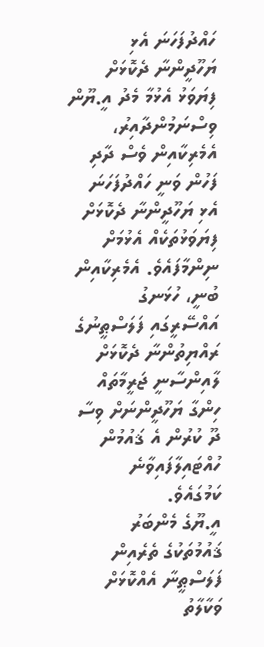ހައްދުފަހަނަ އެޅި ޔަހޫދީންނާ ދެކޮޅަށް ފިޔަވަޅު އެޅުމާ މެދު އީ.ޔޫން ވިސްނަމުންދާއިރު، އެމެރިކާއިން ވެސް ދާދި ފަހުން ވަނީ ހައްދުފަހަނަ އެޅި ޔަހޫދީންނާ ދެކޮޅަށް ފިޔަވަޅުތަކެއް އެޅުމަށް ނިންމާފައެވެ. އެމެރިކާއިން ބުނީ، ހުޅަނގު އައްސޭރީގައި ފަލަސްޠީނުގެ ރައްޔިތުންނާ ދެކޮޅަށް ލާއިންސާނީ ޖަރީމާތައް ހިންގާ ޔަހޫދީންނަށް ވިސާ ދޫ ކުރުން އެ ޤައުމުން ހުއްޓައިލާފައިވާނެ ކަމުގައެވެ.
އީ.ޔޫގެ މެންބަރު ޤައުމުތަކުގެ ތެރެއިން ފަލަސްޠީނާ އެއްކޮޅަށް ވަކާލާތު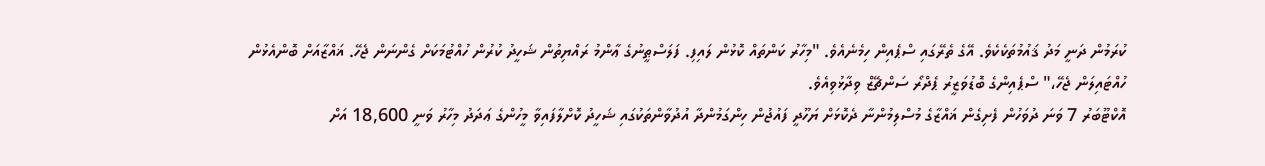ކުރަމުން ދަނީ މަދު ޤައުމުތަކެކެވެ. އޭގެ ތެރޭގައި ސްޕެއިން ހިމެނެއެވެ. "މިހާރު ކަންތައް ކޮޅުން ލައިފި. ފަލަސްޠީނުގެ ޢާންމު ރައްޔިތުން ޝަހީދު ކުރުން ހުއްޓުމަކަށް ގެންނަން ޖެހޭ. ޣައްޒާއަށް ބޮންއެޅުން ހުއްޓައިލަން ޖެހޭ،" ސްޕެއިންގެ ބޮޑުވަޒީރު ޕެދްރޯ ސަންޗޭޒް ވިދާޅުވިއެވެ.
އޮކްޓޫބަރު 7 ވަނަ ދުވަހުން ފެށިގެން ޣައްޒާގެ މުސްލިމުންނާ ދެކޮޅަށް ޔަހޫދީ ފައުޖުން ހިންގަމުންދާ އުދުވާންތަކުގައި ޝަހީދު ކޮށްލާފައިވާ މީހުންގެ ޢަދަދު މިހާރު ވަނީ 18,600 އަށް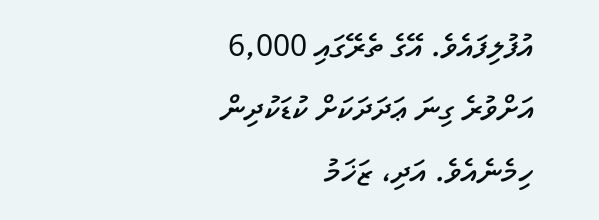އުފުލިފައެވެ. އޭގެ ތެރޭގައި 6,000 އަށްވުރެ ގިނަ ޢަދަދަކަށް ކުޑަކުދިން ހިމެނެއެވެ. އަދި، ޒަޚަމު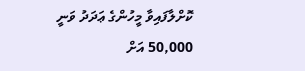ކޮށްލާފައިވާ މީހުންގެ ޢަދަދު ވަނީ 50,000 އަށް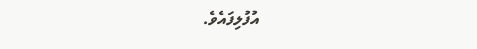އުފުލިފައެވެ.